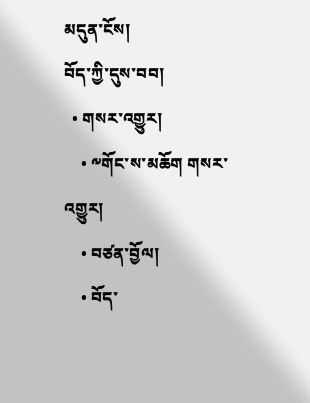མདུན་ངོས།
བོད་ཀྱི་དུས་བབ།
  • གསར་འགྱུར།
    • ༸གོང་ས་མཆོག གསར་འགྱུར།
    • བཙན་བྱོལ།
    • བོད་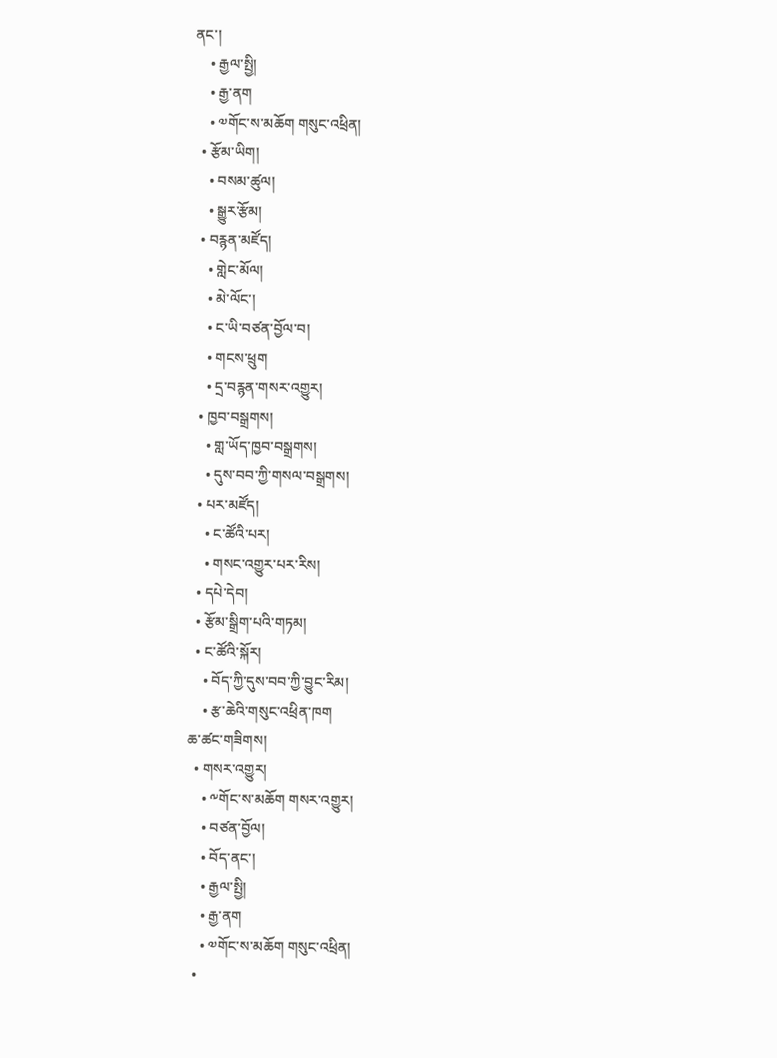ནང་།
    • རྒྱལ་སྤྱི།
    • རྒྱ་ནག
    • ༧གོང་ས་མཆོག གསུང་འཕྲིན།
  • རྩོམ་ཡིག།
    • བསམ་ཚུལ།
    • སྒྱུར་རྩོམ།
  • བརྙན་མཛོད།
    • གླེང་མོལ།
    • མེ་ལོང་།
    • ང་ཡི་བཙན་བྱོལ་བ།
    • གངས་ཕྲུག
    • དྲ་བརྙན་གསར་འགྱུར།
  • ཁྱབ་བསྒྲགས།
    • གླ་ཡོད་ཁྱབ་བསྒྲགས།
    • དུས་བབ་ཀྱི་གསལ་བསྒྲགས།
  • པར་མཛོད།
    • ང་ཚོའི་པར།
    • གསང་འགྱུར་པར་རིས།
  • དཔེ་དེབ།
  • རྩོམ་སྒྲིག་པའི་གཏམ།
  • ང་ཚོའི་སྐོར།
    • བོད་ཀྱི་དུས་བབ་ཀྱི་བྱུང་རིམ།
    • རྩ་ཆེའི་གསུང་འཕྲིན་ཁག
ཆ་ཚང་གཟིགས།
  • གསར་འགྱུར།
    • ༸གོང་ས་མཆོག གསར་འགྱུར།
    • བཙན་བྱོལ།
    • བོད་ནང་།
    • རྒྱལ་སྤྱི།
    • རྒྱ་ནག
    • ༧གོང་ས་མཆོག གསུང་འཕྲིན།
  •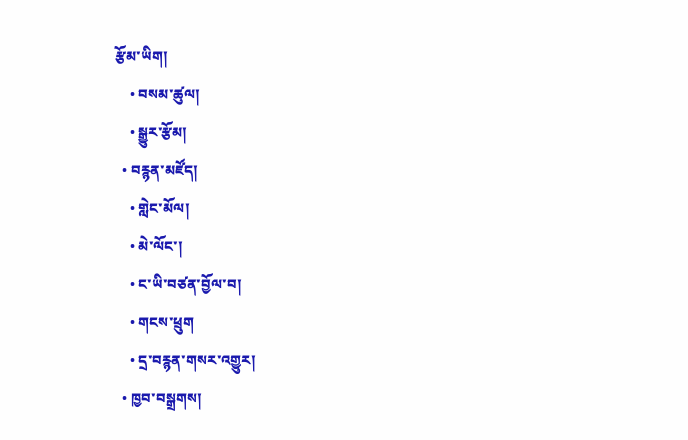རྩོམ་ཡིག།
    • བསམ་ཚུལ།
    • སྒྱུར་རྩོམ།
  • བརྙན་མཛོད།
    • གླེང་མོལ།
    • མེ་ལོང་།
    • ང་ཡི་བཙན་བྱོལ་བ།
    • གངས་ཕྲུག
    • དྲ་བརྙན་གསར་འགྱུར།
  • ཁྱབ་བསྒྲགས།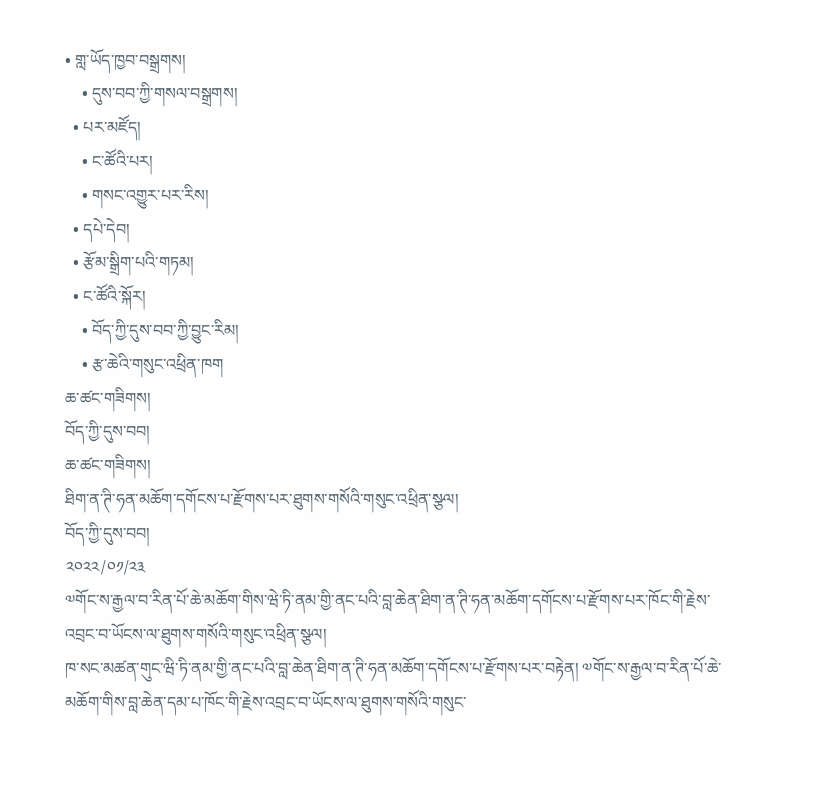• གླ་ཡོད་ཁྱབ་བསྒྲགས།
    • དུས་བབ་ཀྱི་གསལ་བསྒྲགས།
  • པར་མཛོད།
    • ང་ཚོའི་པར།
    • གསང་འགྱུར་པར་རིས།
  • དཔེ་དེབ།
  • རྩོམ་སྒྲིག་པའི་གཏམ།
  • ང་ཚོའི་སྐོར།
    • བོད་ཀྱི་དུས་བབ་ཀྱི་བྱུང་རིམ།
    • རྩ་ཆེའི་གསུང་འཕྲིན་ཁག
ཆ་ཚང་གཟིགས།
བོད་ཀྱི་དུས་བབ།
ཆ་ཚང་གཟིགས།
ཐིག་ན་ཊི་ཧན་མཆོག་དགོངས་པ་རྫོགས་པར་ཐུགས་གསོའི་གསུང་འཕྲིན་སྩལ།
བོད་ཀྱི་དུས་བབ།
༢༠༢༢/༠༡/༢༣
༧གོང་ས་རྒྱལ་བ་རིན་པོ་ཆེ་མཆོག་གིས་ཝེ་ཏི་ནམ་གྱི་ནང་པའི་བླ་ཆེན་ཐིག་ན་ཊི་ཧན་མཆོག་དགོངས་པ་རྫོགས་པར་ཁོང་གི་རྗེས་འབྲང་བ་ཡོངས་ལ་ཐུགས་གསོའི་གསུང་འཕྲིན་སྩལ།
ཁ་སང་མཚན་གུང་ཝི་ཏི་ནམ་གྱི་ནང་པའི་བླ་ཆེན་ཐིག་ན་ཊི་ཧན་མཆོག་དགོངས་པ་རྫོགས་པར་བརྟེན། ༧གོང་ས་རྒྱལ་བ་རིན་པོ་ཆེ་མཆོག་གིས་བླ་ཆེན་དམ་པ་ཁོང་གི་རྗེས་འབྲང་བ་ཡོངས་ལ་ཐུགས་གསོའི་གསུང་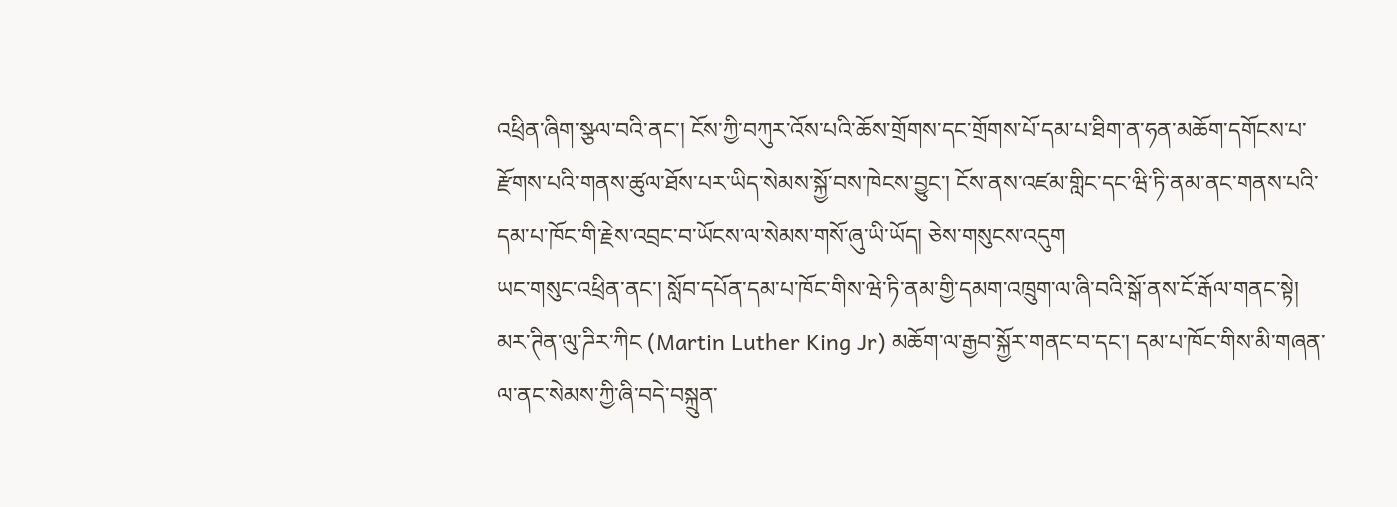འཕྲིན་ཞིག་སྩལ་བའི་ནང་། ངོས་ཀྱི་བཀུར་འོས་པའི་ཆོས་གྲོགས་དང་གྲོགས་པོ་དམ་པ་ཐིག་ན་ཧན་མཆོག་དགོངས་པ་རྫོགས་པའི་གནས་ཚུལ་ཐོས་པར་ཡིད་སེམས་སྐྱོ་བས་ཁེངས་བྱུང་། ངོས་ནས་འཛམ་གླིང་དང་ཝི་ཏི་ནམ་ནང་གནས་པའི་དམ་པ་ཁོང་གི་རྗེས་འབྲང་བ་ཡོངས་ལ་སེམས་གསོ་ཞུ་ཡི་ཡོད། ཅེས་གསུངས་འདུག
ཡང་གསུང་འཕྲིན་ནང་། སློབ་དཔོན་དམ་པ་ཁོང་གིས་ཝེ་ཏི་ནམ་གྱི་དམག་འཁྲུག་ལ་ཞི་བའི་སྒོ་ནས་ངོ་རྒོལ་གནང་སྟེ། མར་ཊིན་ལུ་ཌིར་ཀིང (Martin Luther King Jr) མཆོག་ལ་རྒྱབ་སྐྱོར་གནང་བ་དང་། དམ་པ་ཁོང་གིས་མི་གཞན་ལ་ནང་སེམས་ཀྱི་ཞི་བདེ་བསྐྲུན་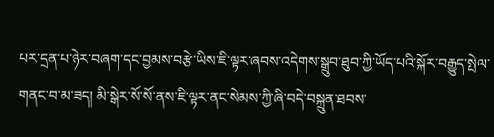པར་དྲན་པ་ཉེར་བཞག་དང་བྱམས་བརྩེ་ཡིས་ཇི་ལྟར་ཞབས་འདེགས་སྒྲུབ་ཐུབ་ཀྱི་ཡོད་པའི་སྐོར་བརྒྱུད་སྤེལ་གནང་བ་མ་ཟད། མི་སྒེར་སོ་སོ་ནས་ཇི་ལྟར་ནང་སེམས་ཀྱི་ཞི་བདེ་བསྐྲུན་ཐབས་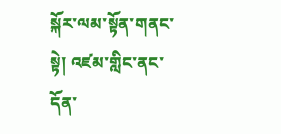སྐོར་ལམ་སྟོན་གནང་སྟེ། འཛམ་གླིང་ནང་དོན་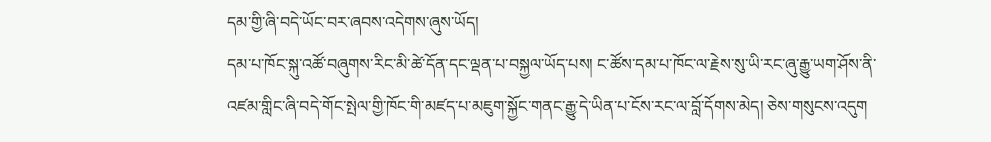དམ་གྱི་ཞི་བདེ་ཡོང་བར་ཞབས་འདེགས་ཞུས་ཡོད།
དམ་པ་ཁོང་སྐུ་འཚོ་བཞུགས་རིང་མི་ཚེ་དོན་དང་ལྡན་པ་བསྐྱལ་ཡོད་པས། ང་ཚོས་དམ་པ་ཁོང་ལ་རྗེས་སུ་ཡི་རང་ཞུ་རྒྱུ་ཡག་ཤོས་ནི་འཛམ་གླིང་ཞི་བདེ་གོང་སྤེལ་གྱི་ཁོང་གི་མཛད་པ་མཇུག་སྐྱོང་གནང་རྒྱུ་དེ་ཡིན་པ་ངོས་རང་ལ་བློ་དོགས་མེད། ཅེས་གསུངས་འདུག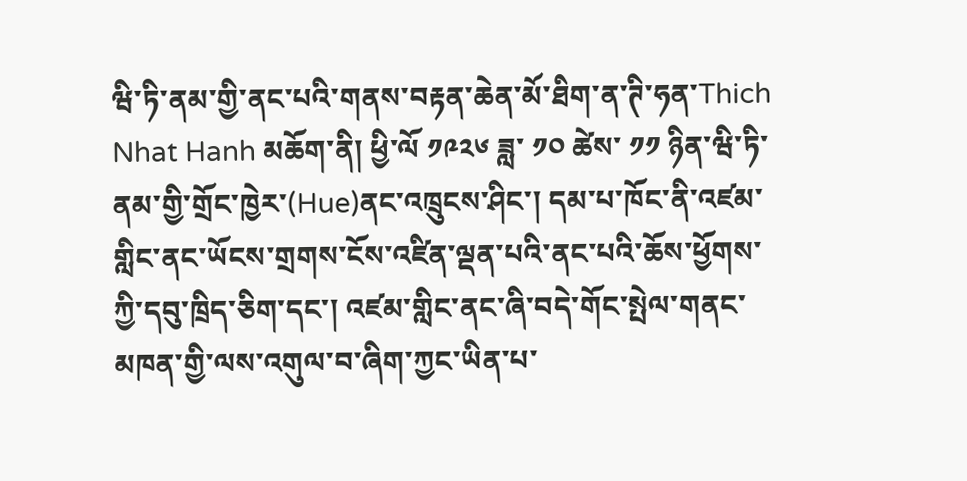ཝི་ཏི་ནམ་གྱི་ནང་པའི་གནས་བརྟན་ཆེན་མོ་ཐིག་ན་ཊི་ཧན་Thich Nhat Hanh མཆོག་ནི། ཕྱི་ལོ ༡༩༢༦ ཟླ་ ༡༠ ཚེས་ ༡༡ ཉིན་ཝི་ཏི་ནམ་གྱི་གྲོང་ཁྱེར་(Hue)ནང་འཁྲུངས་ཤིང་། དམ་པ་ཁོང་ནི་འཛམ་གླིང་ནང་ཡོངས་གྲགས་ངོས་འཛིན་ལྡན་པའི་ནང་པའི་ཆོས་ཕྱོགས་ཀྱི་དབུ་ཁྲིད་ཅིག་དང་། འཛམ་གླིང་ནང་ཞི་བདེ་གོང་སྤེལ་གནང་མཁན་གྱི་ལས་འགུལ་བ་ཞིག་ཀྱང་ཡིན་པ་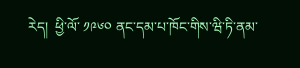རེད།  ཕྱི་ལོ་ ༡༩༦༠ ནང་དམ་པ་ཁོང་གིས་ཝི་ཏི་ནམ་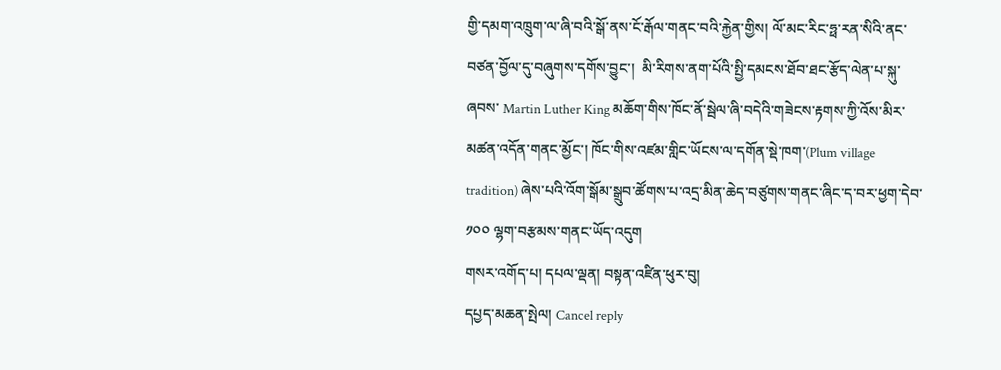གྱི་དམག་འཁྲུག་ལ་ཞི་བའི་སྒོ་ནས་ངོ་རྒོལ་གནང་བའི་རྐྱེན་གྱིས། ལོ་མང་རིང་ཧྥ་རན་སིའི་ནང་བཙན་བྱོལ་དུ་བཞུགས་དགོས་བྱུང་།  མི་རིགས་ནག་པོའི་སྤྱི་དམངས་ཐོབ་ཐང་རྩོད་ལེན་པ་སྐུ་ཞབས་ Martin Luther King མཆོག་གིས་ཁོང་ནོ་སྦེལ་ཞི་བདེའི་གཟེངས་རྟགས་ཀྱི་འོས་མིར་མཚན་འདོན་གནང་མྱོང་། ཁོང་གིས་འཛམ་གླིང་ཡོངས་ལ་དགོན་སྡེ་ཁག་(Plum village tradition) ཞེས་པའི་འོག་སྒོམ་སྒྲུབ་ཚོགས་པ་འདྲ་མིན་ཆེད་བཙུགས་གནང་ཞིང་ད་བར་ཕྱག་དེབ་༡༠༠ ལྷག་བརྩམས་གནང་ཡོད་འདུག
གསར་འགོད་པ། དཔལ་ལྡན། བསྟན་འཛིན་ཕུར་བུ།
དཔྱད་མཆན་སྤེལ། Cancel reply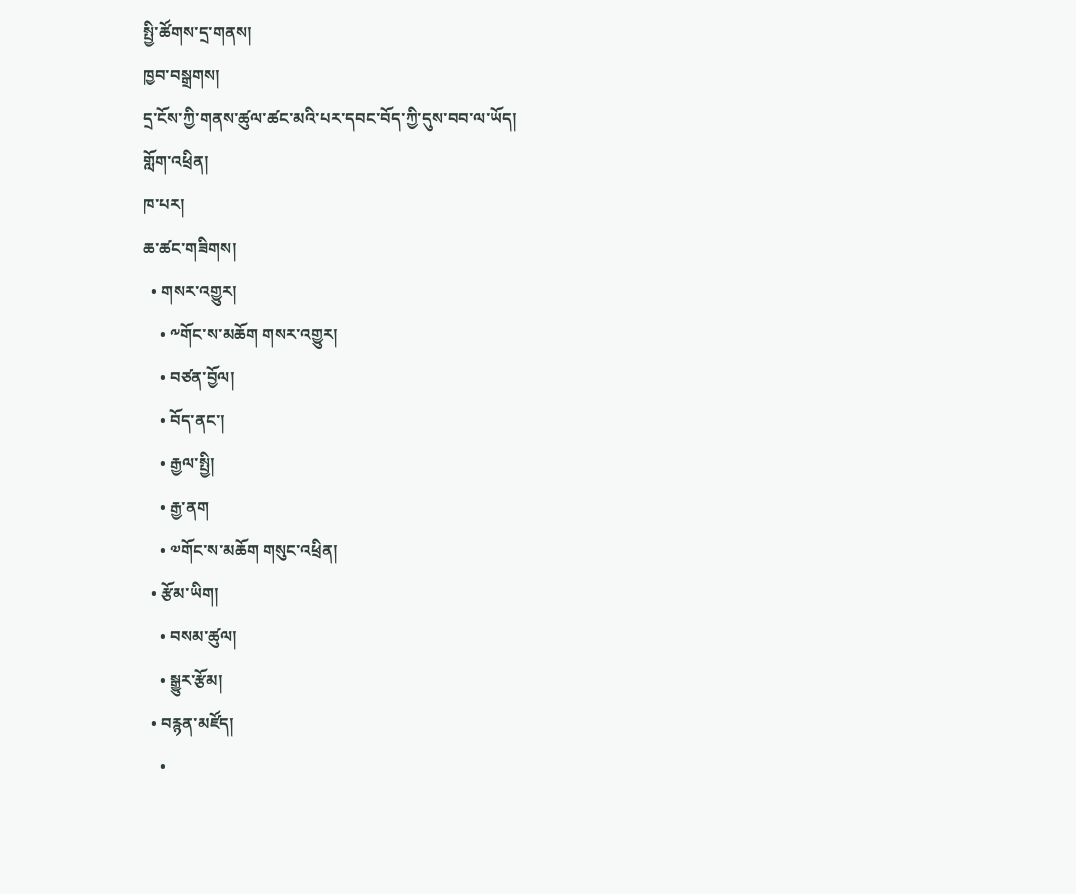སྤྱི་ཚོགས་དྲ་གནས།
ཁྱབ་བསྒྲགས།
དྲ་ངོས་ཀྱི་གནས་ཚུལ་ཚང་མའི་པར་དབང་བོད་ཀྱི་དུས་བབ་ལ་ཡོད།
གློག་འཕྲིན།
ཁ་པར།
ཆ་ཚང་གཟིགས།
  • གསར་འགྱུར།
    • ༸གོང་ས་མཆོག གསར་འགྱུར།
    • བཙན་བྱོལ།
    • བོད་ནང་།
    • རྒྱལ་སྤྱི།
    • རྒྱ་ནག
    • ༧གོང་ས་མཆོག གསུང་འཕྲིན།
  • རྩོམ་ཡིག།
    • བསམ་ཚུལ།
    • སྒྱུར་རྩོམ།
  • བརྙན་མཛོད།
    •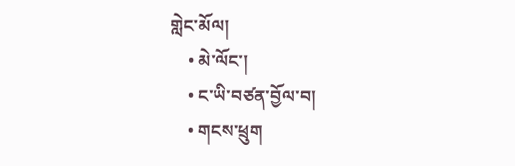གླེང་མོལ།
    • མེ་ལོང་།
    • ང་ཡི་བཙན་བྱོལ་བ།
    • གངས་ཕྲུག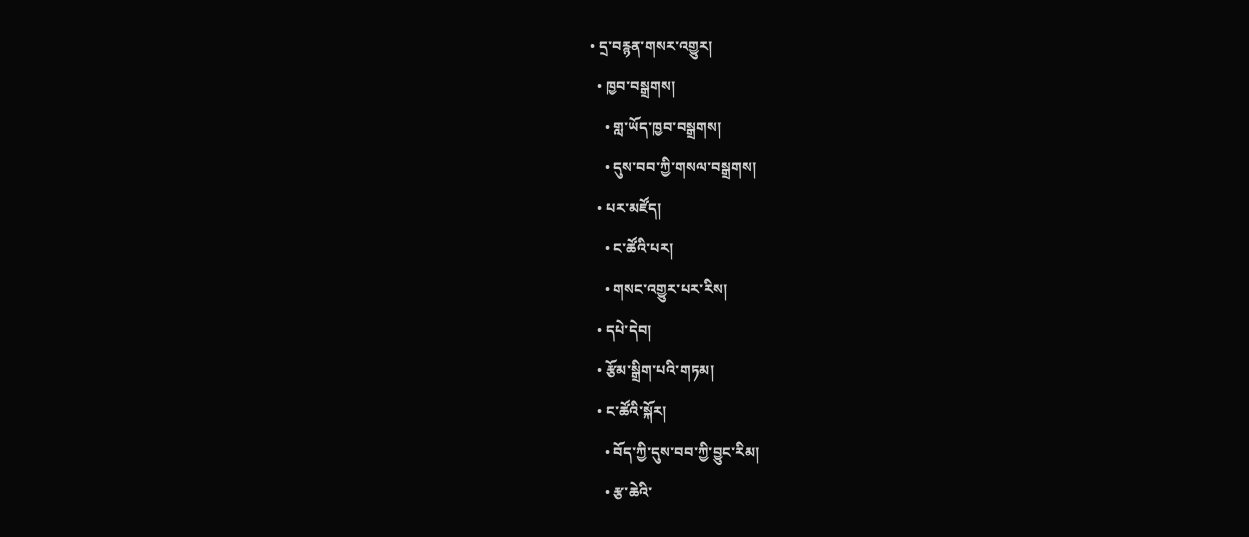• དྲ་བརྙན་གསར་འགྱུར།
  • ཁྱབ་བསྒྲགས།
    • གླ་ཡོད་ཁྱབ་བསྒྲགས།
    • དུས་བབ་ཀྱི་གསལ་བསྒྲགས།
  • པར་མཛོད།
    • ང་ཚོའི་པར།
    • གསང་འགྱུར་པར་རིས།
  • དཔེ་དེབ།
  • རྩོམ་སྒྲིག་པའི་གཏམ།
  • ང་ཚོའི་སྐོར།
    • བོད་ཀྱི་དུས་བབ་ཀྱི་བྱུང་རིམ།
    • རྩ་ཆེའི་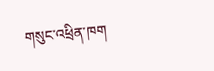གསུང་འཕྲིན་ཁག